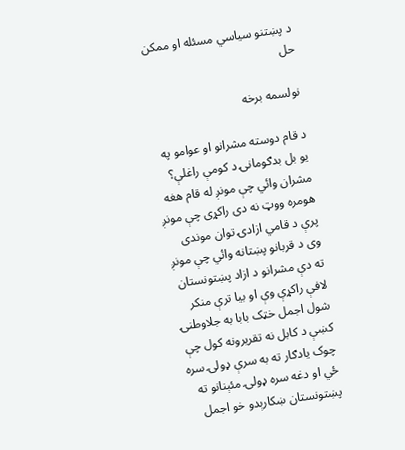د پښتنو سیاسي مسئله او ممکن حل

نولسمه برخه

د قام دوسته مشرانو او عوامو په یو بل بدګومانۍ د کومې راغلې؟ مشران وائي چې مونږ له قام هغه هومره ووټ نه دی راکړی چې مونږ پرې د قامي ازادۍ توان موندی وی د قربانو پښتانه وائي چې مونږ ته دې مشرانو د ازاد پښتونستان لافې راکړې وې او بیا ترې منکر شول اجمل خټک بابا به جلاوطنۍ کښې د کابل نه تقریرونه کول چې چوک یادګار ته به سرې ډولۍ سره ځي او دغه سره ډولۍ مئېنانو ته پښتونستان ښکارېدو خو اجمل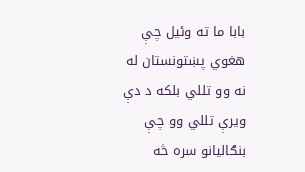بابا ما ته وئیل چې هغوي پښتونستان له نه وو تللي بلکه د دې ویرې تللي وو چې بنګالیانو سره څه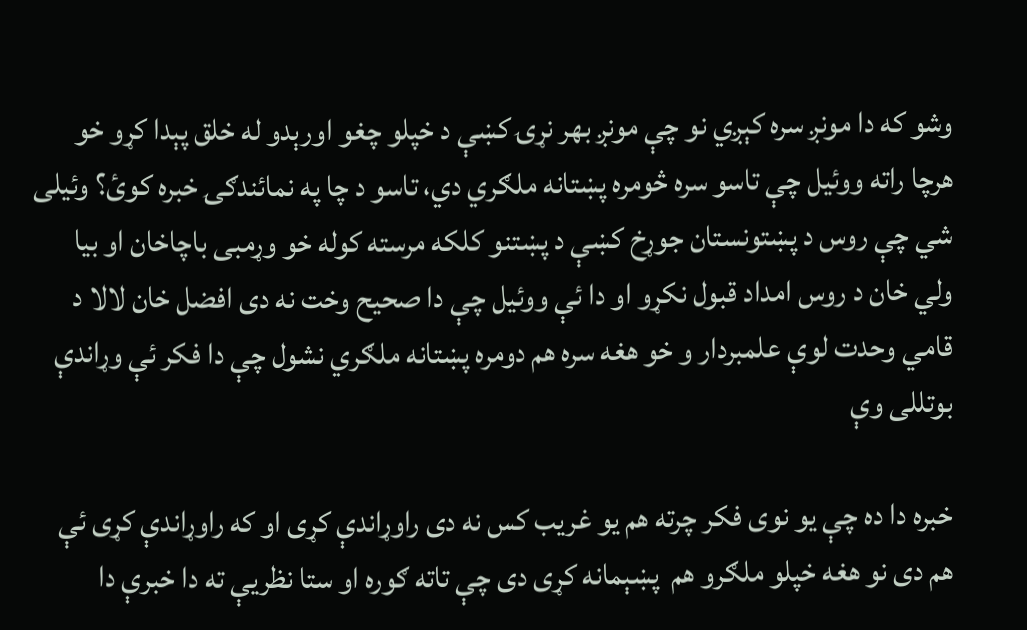وشو که دا مونږ سره کېږي نو چې مونږ بهر نړۍ کښې د خپلو چغو اورېدو له خلق پېدا کړو خو هرچا راته ووئیل چې تاسو سره څومره پښتانه ملګري دي، تاسو د چا په نمائندګۍ خبره کوئ؟ وئیلی شي چې روس د پښتونستان جوړخ کښې د پښتنو کلکه مرسته کوله خو وړمبی باچاخان او بیا ولي خان د روس امداد قبول نکړو او دا ئې ووئیل چې دا صحیح وخت نه دی افضل خان لالا د قامي وحدت لوې علمبردار و خو هغه سره هم دومره پښتانه ملګري نشول چې دا فکر ئې وړاندې بوتللی وې

خبره دا ده چې یو نوی فکر چرته هم یو غریب کس نه دی راوړاندې کړی او که راوړاندې کړی ئې هم دی نو هغه خپلو ملګرو هم  پښېمانه کړی دی چې تاته ګوره او ستا نظریې ته دا خبرې دا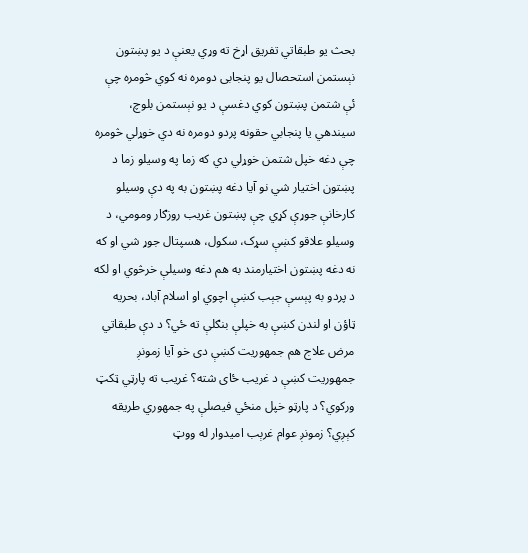بحث یو طبقاتي تفریق اړخ ته وړي یعنې د یو پښتون نېستمن استحصال یو پنجابی دومره نه کوي څومره چې ئې شتمن پښتون کوي دغسې د یو نېستمن بلوچ، سیندهي یا پنجابي حقونه پردو دومره نه دي خوړلي څومره چې دغه خپل شتمن خوړلي دي که زما په وسیلو زما د پښتون اختیار شي نو آیا دغه پښتون به په دې وسیلو کارخانې جوړې کړي چې پښتون غریب روزګار ومومي، د وسیلو علاقو کښې سړک، سکول، هسپتال جوړ شي او که نه دغه پښتون اختیارمند به هم دغه وسیلې خرڅوي او لکه د پردو به پېسې جېب کښې اچوي او اسلام آباد، بحریه ټاؤن او لندن کښې به خپلې بنګلې ته ځي؟ د دې طبقاتي مرض علاج هم جمهوریت کښې دی خو آیا زمونږ جمهوریت کښې د غریب ځای شته؟ غریب ته پارټي ټکټ ورکوي؟ د پارټو خپل منځي فیصلې په جمهوري طریقه کېږي؟ زمونږ عوام غرېب امیدوار له ووټ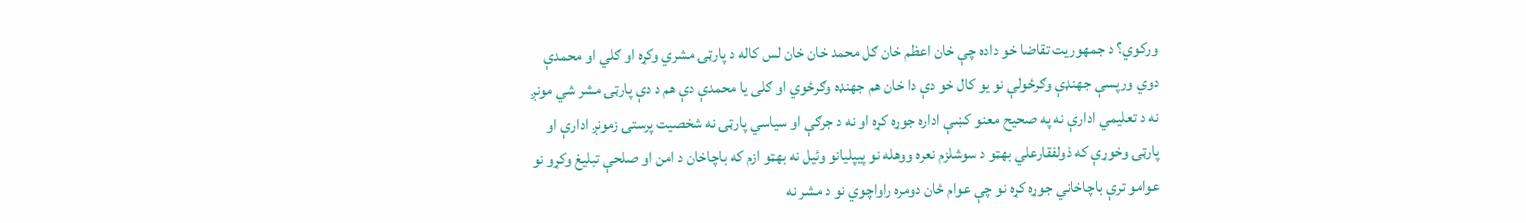ورکوي؟ د جمهوریت تقاضا خو داده چې خان اعظم خان ګل محمد خان خان لس کاله د پارټۍ مشري وکړه او ګلي او محمدې دوي ورپسې جهنډې وګرځولې نو یو کال خو دې دا خان هم جهنډه وګرځوي او ګلی یا محمدې دې هم د دې پارټۍ مشر شي مونږ نه د تعلیمي ادارې نه په صحیح معنو کښې اداره جوړه کړه او نه د جرګې او سیاسي پارټۍ نه شخصیت پرستۍ زمونږ ادارې او پارټۍ وخوړې که ذولفقارعلي بهټو د سوشلزم نعره ووهله نو پيپلیانو وئیل نه بهټو ازم که باچاخان د امن او صلحې تبلیغ وکړو نو عوامو ترې باچاخاني جوړه کړه نو چې عوام ځان دومره راواچوي نو د مشر نه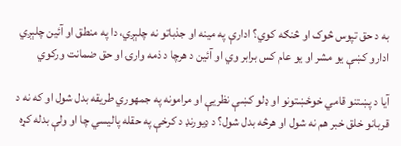به د حق تپوس څوک او څنګه کوي؟ ادارې په مینه او جذباتو نه چلېږي، دا په منطق او آئین چلېږي ادارو کښې یو مشر او یو عام کس برابر وي او آئین د هرچا د ذمه وارۍ او حق ضمانت ورکوي

آیا د پښتنو قامي خوځښتونو او ډلو کښې نظريې او مرامونه په جمهوري طریقه بدل شول او که نه د قربانو خلق خبر هم نه شول او هرڅه بدل شول؟ د ډيورنډ د کرخې په حقله پالیسي چا او ولې بدله کړه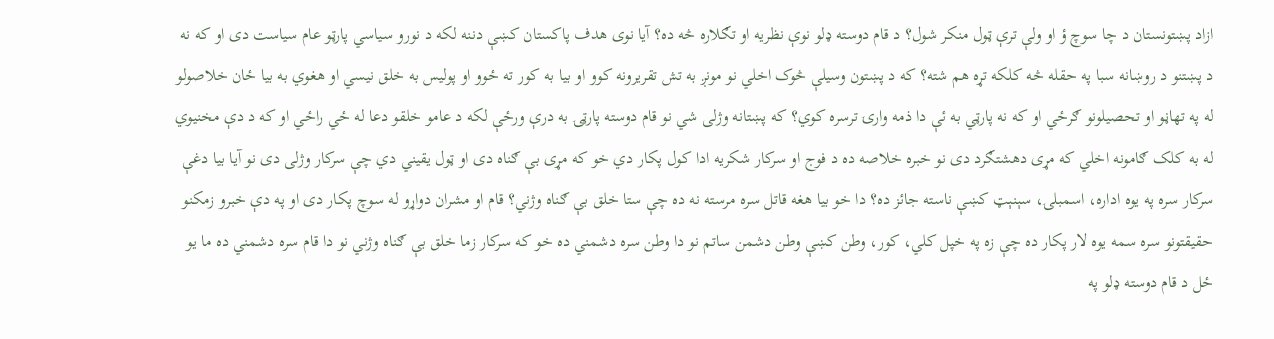ازاد پښتونستان د چا سوچ ؤ او ولې ترې ټول منکر شول؟ د قام دوسته ډلو نوې نظریه او تګلاره څه ده؟ آیا نوی هدف پاکستان کښې دننه لکه د نورو سیاسي پارټو عام سیاست دی او که نه د پښتنو د روښانه سبا په حقله څه کلکه تړه هم شته؟ که د پښتون وسیلې څوک اخلي نو مونږ به تش تقریرونه کوو او بیا به کور ته ځوو او پولیس به خلق نیسي او هغوي به بیا ځان خلاصولو له په تهاڼو او تحصیلونو ګرځي او که نه پارټي به ئې دا ذمه وارۍ ترسره کوي؟ که پښتانه وژلی شي نو قام دوسته پارټۍ به درې ورځې لکه د عامو خلقو دعا له ځي راځي او که د دې مخنیوي له به کلک ګامونه اخلي که مړی دهشتګرد دی نو خبره خلاصه ده د فوج او سرکار شکریه ادا کول پکار دي خو که مړی بې ګناه دی او ټول یقیني دي چې سرکار وژلی دی نو آیا بیا دغې سرکار سره په یوه اداره، اسمبلۍ، سېنېټ کښې ناسته جائز ده؟ دا خو بیا هغه قاتل سره مرسته نه ده چې ستا خلق بې ګناه وژني؟ قام او مشران دواړو له سوچ پکار دی او په دې خبرو زمکنو حقیقتونو سره سمه یوه لار پکار ده چې زه په خپل کلي، کور، وطن کښې وطن دشمن ساتم نو دا وطن سره دشمني ده خو که سرکار زما خلق بې ګناه وژني نو دا قام سره دشمني ده ما یو ځل د قام دوسته ډلو په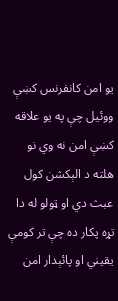یو امن کانفرنس کښې ووئیل چې په یو علاقه کښې امن نه وي نو هلته د الېکشن کول عبث دي او ټولو له دا تړه پکار ده چې تر کومې یقیني او پائېدار امن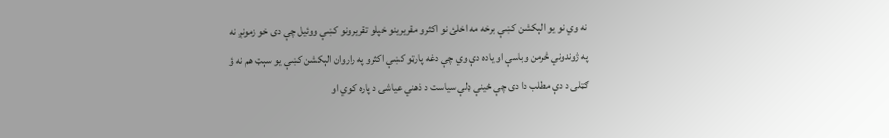نه وي نو یو الېکشن کښې برخه مه اخلئ نو اکثرو مقریرینو خپلو تقریرونو کښې ووئیل چې دی خو زمونږ نه په ژوندوني څرمن وباسې او یاده دې وي چې دغه پارټو کښې اکثرو په راروان الېکشن کښې یو سېټ هم نه ؤ ګټلی د دې مطلب دا دی چې ځینې ډلې سیاست د ذهني عیاشۍ د پاره کوي او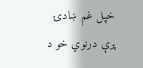خپل غم ښادۍ پرې درنوي خو د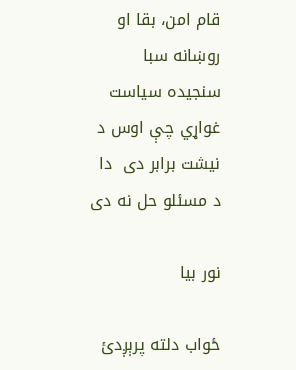قام امن، بقا او روښانه سبا سنجیده سیاست غواړي چې اوس د نیشت برابر دی  دا د مسئلو حل نه دی

نور بیا

ځواب دلته پرېږدئ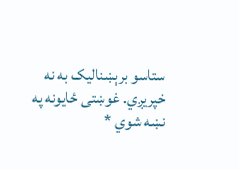ستاسو برېښناليک به نه خپريږي. غوښتى ځایونه په نښه شوي *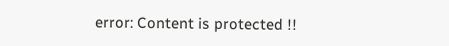error: Content is protected !!